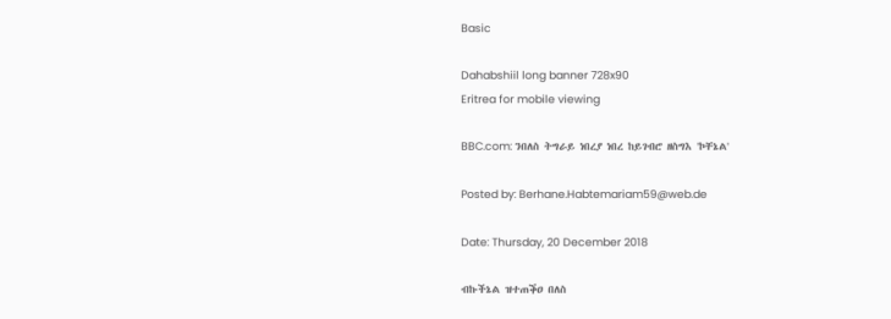Basic

Dahabshiil long banner 728x90
Eritrea for mobile viewing

BBC.com: ንበለስ ትግራይ ነበረያ ነበረ ከይገብሮ ዘስግእ 'ኮቸኔል'

Posted by: Berhane.Habtemariam59@web.de

Date: Thursday, 20 December 2018

ብኩችኔል ዝተጠቕዐ በለስ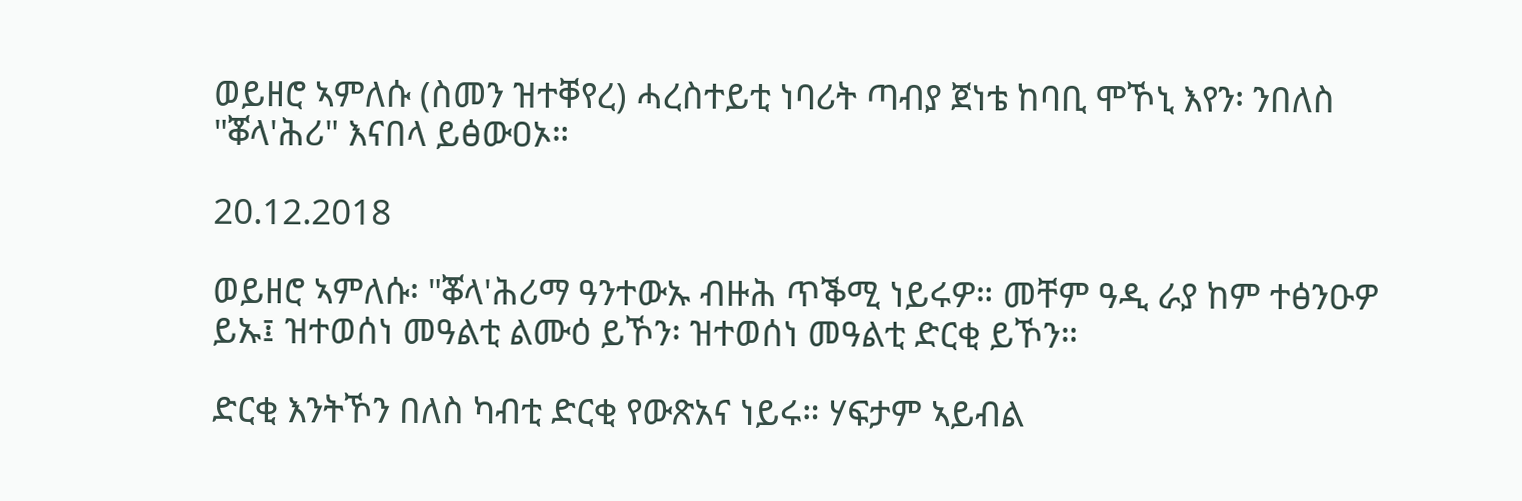ወይዘሮ ኣምለሱ (ስመን ዝተቐየረ) ሓረስተይቲ ነባሪት ጣብያ ጀነቴ ከባቢ ሞኾኒ እየን፡ ንበለስ "ቖላ'ሕሪ" እናበላ ይፅውዐኦ።

20.12.2018

ወይዘሮ ኣምለሱ፡ "ቖላ'ሕሪማ ዓንተውኡ ብዙሕ ጥቕሚ ነይሩዎ። መቸም ዓዲ ራያ ከም ተፅንዑዎ ይኡ፤ ዝተወሰነ መዓልቲ ልሙዕ ይኾን፡ ዝተወሰነ መዓልቲ ድርቂ ይኾን።

ድርቂ እንትኾን በለስ ካብቲ ድርቂ የውጽአና ነይሩ። ሃፍታም ኣይብል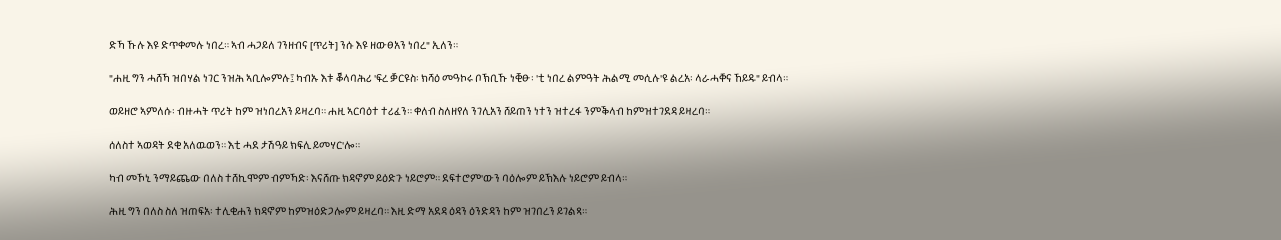ድኻ ኹሉ እዩ ድጥቀመሉ ነበረ። ኣብ ሓጋይለ ገንዘብና [ጥሪት] ንሱ እዩ ዘውፀአን ነበረ" ኢለን።

"ሐዚ ግን ሓሸኻ ዝበሃል ነገር ንዝሕ ኣቢሎምሉ፤ ካብኡ እቱ ቖላባሕሪ 'ፍረ ቓርዩስ፡ ክሻዕ መዓኮሩ ቦኽቢኹ ነቒፁ፡ 'ቲ ነበረ ልምዓት ሕልሚ መሲሉ'ዩ ልረአ፡ ላራሓቐና ኸይዱ" ይብላ።

ወይዘሮ ኣምለሱ፡ ብዙሓት ጥሪት ከም ዝነበረአን ይዛረባ። ሐዚ ኣርባዕተ ተሪፈን። ቀለብ ስለዘየለ ንገሊአን ሸይጠን ነተን ዝተረፋ ንምቕላብ ከምዝተገደዳ ይዛረባ።

ሰለስተ ኣወዳት ደቂ አለዉወን። እቲ ሓደ ታሽዓይ ክፍሊ ይመሃር'ሎ።

ካብ መኾኒ ንማይጨው በለስ ተሸኪሞም ብምኻድ፡ እናሸጡ ክዳኖም ይዕድጉ ነይሮም። ደፍተሮም'ውን ባዕሎም ይኽእሉ ነይሮም ይብላ።

ሕዚ ግን በለስ ስለ ዝጠፍአ፡ ተሊቂሐን ክዳኖም ከምዝዕድጋሎም ይዛረባ። እዚ ድማ አደዳ ዕዳን ዕንድዳን ከም ዝገበረን ይገልጻ።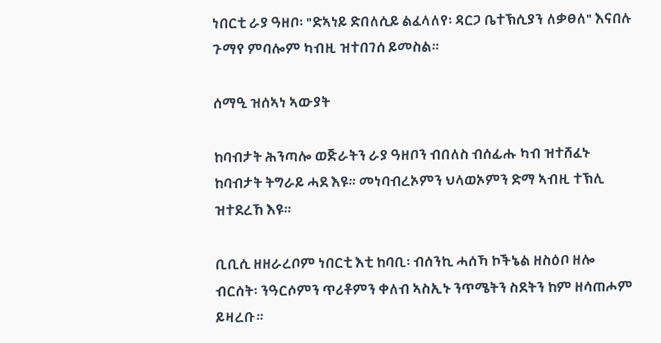ነበርቲ ራያ ዓዘቦ፡ "ድኣነይ ድበለሲይ ልፈላለየ፡ ዳርጋ ቤተኽሲያን ለቃፀለ" እናበሉ ጉማየ ምባሎም ካብዚ ዝተበገሰ ይመስል።

ሰማዒ ዝሰኣነ ኣውያት

ከባብታት ሕንጣሎ ወጅራትን ራያ ዓዘቦን ብበለስ ብሰፊሑ ካብ ዝተሸፈኑ ከባብታት ትግራይ ሓደ እዩ። መነባብረኦምን ህላወኦምን ድማ ኣብዚ ተኽሊ ዝተደረኸ እዩ።

ቢቢሲ ዘዘራረቦም ነበርቲ እቲ ከባቢ፡ ብሰንኪ ሓሰኻ ኮችኔል ዘስዕቦ ዘሎ ብርሰት፡ ንዓርሶምን ጥሪቶምን ቀለብ ኣስኢኑ ንጥሜትን ስደትን ከም ዘሳጠሖም ይዛረቡ።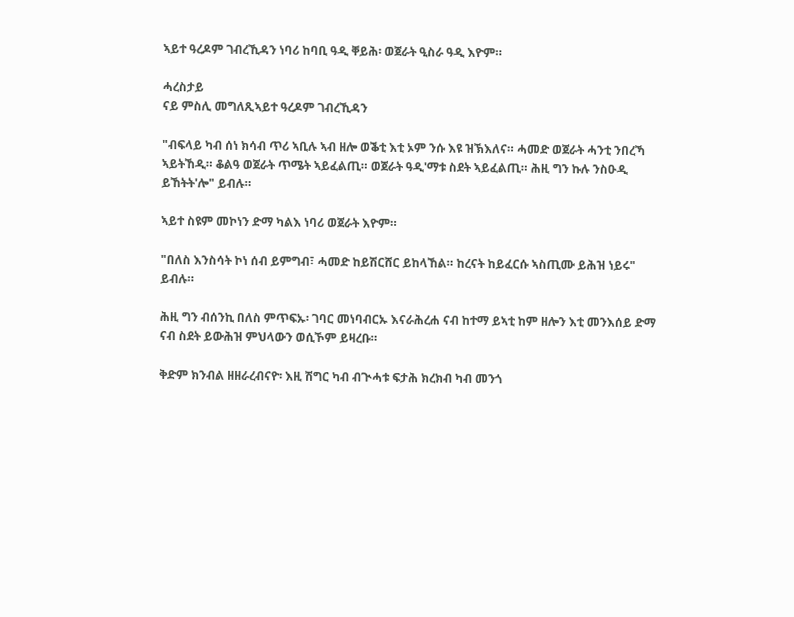ኣይተ ዓረዶም ገብረኺዳን ነባሪ ከባቢ ዓዲ ቐይሕ፡ ወጀራት ዒስራ ዓዲ እዮም።

ሓረስታይ
ናይ ምስሊ መግለጺኣይተ ዓረዶም ገብረኺዳን

"ብፍላይ ካብ ሰነ ክሳብ ጥሪ ኣቢሉ ኣብ ዘሎ ወቕቲ እቲ ኦም ንሱ እዩ ዝኽእለና። ሓመድ ወጀራት ሓንቲ ንበረኻ ኣይትኸዲ። ቆልዓ ወጀራት ጥሜት ኣይፈልጢ። ወጀራት ዓዲ'ማቱ ስደት ኣይፈልጢ። ሕዚ ግን ኩሉ ንስዑዲ ይኸትት'ሎ" ይብሉ።

ኣይተ ስዩም መኮነን ድማ ካልእ ነባሪ ወጀራት እዮም።

"በለስ እንስሳት ኮነ ሰብ ይምግብ፣ ሓመድ ከይሽርሸር ይከላኸል። ከረናት ከይፈርሱ ኣስጢሙ ይሕዝ ነይሩ" ይብሉ።

ሕዚ ግን ብሰንኪ በለስ ምጥፍኡ፡ ገባር መነባብርኡ እናራሕረሐ ናብ ከተማ ይኣቲ ከም ዘሎን እቲ መንእሰይ ድማ ናብ ስደት ይውሕዝ ምህላውን ወሲኾም ይዛረቡ።

ቅድም ክንብል ዘዘራረብናዮ፡ እዚ ሽግር ካብ ብጒሓቱ ፍታሕ ክረክብ ካብ መንጎ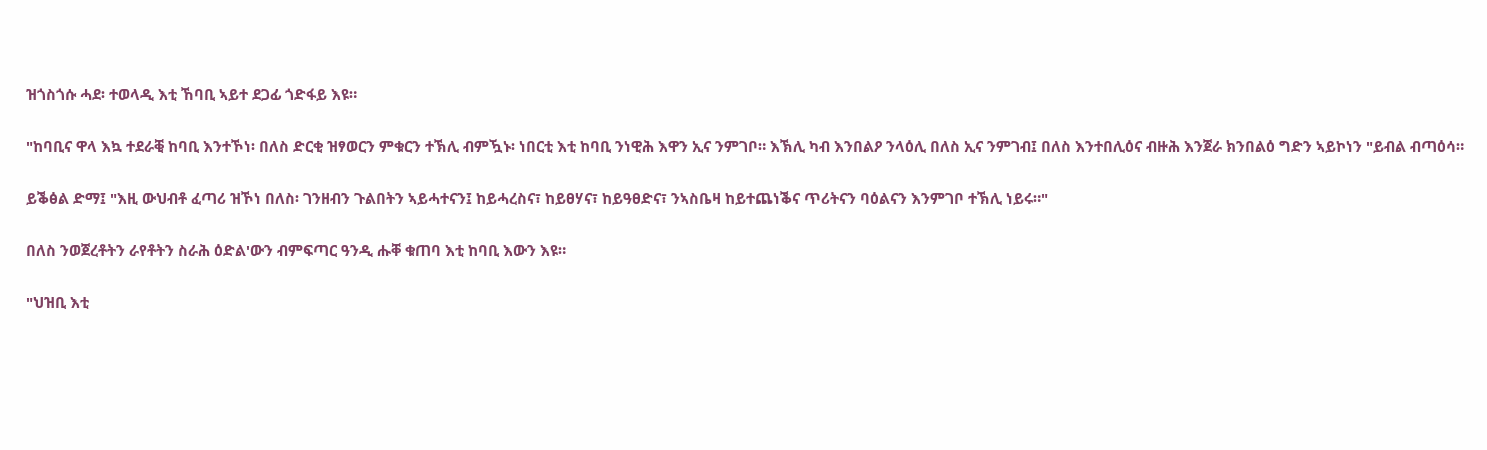ዝጎስጎሱ ሓደ፡ ተወላዲ እቲ ኸባቢ ኣይተ ደጋፊ ጎድፋይ እዩ።

"ከባቢና ዋላ እኳ ተደራቒ ከባቢ እንተኾነ፡ በለስ ድርቂ ዝፃወርን ምቁርን ተኽሊ ብምዃኑ፡ ነበርቲ እቲ ከባቢ ንነዊሕ እዋን ኢና ንምገቦ። እኽሊ ካብ እንበልዖ ንላዕሊ በለስ ኢና ንምገብ፤ በለስ እንተበሊዕና ብዙሕ እንጀራ ክንበልዕ ግድን ኣይኮነን "ይብል ብጣዕሳ።

ይቕፅል ድማ፤ "እዚ ውህብቶ ፈጣሪ ዝኾነ በለስ፡ ገንዘብን ጉልበትን ኣይሓተናን፤ ከይሓረስና፣ ከይፀሃና፣ ከይዓፀድና፣ ንኣስቤዛ ከይተጨነቕና ጥሪትናን ባዕልናን እንምገቦ ተኽሊ ነይሩ።"

በለስ ንወጀረቶትን ራየቶትን ስራሕ ዕድል'ውን ብምፍጣር ዓንዲ ሑቐ ቁጠባ እቲ ከባቢ እውን እዩ።

"ህዝቢ እቲ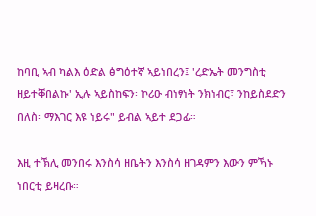ከባቢ ኣብ ካልእ ዕድል ፅግዕተኛ ኣይነበረን፤ 'ረድኤት መንግስቲ ዘይተቐበልኩ' ኢሉ ኣይስከፍን፡ ኮሪዑ ብነፃነት ንክነብር፣ ንከይስደድን በለስ፡ ማእገር እዩ ነይሩ" ይብል ኣይተ ደጋፊ።

እዚ ተኽሊ መንበሩ እንስሳ ዘቤትን እንስሳ ዘገዳምን እውን ምኻኑ ነበርቲ ይዛረቡ።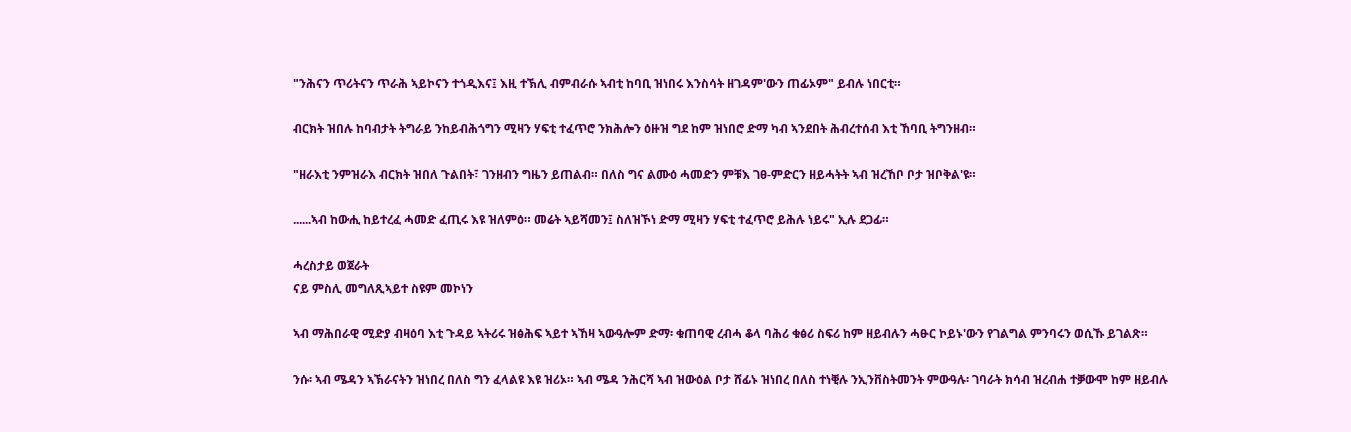"ንሕናን ጥሪትናን ጥራሕ ኣይኮናን ተጎዲእና፤ እዚ ተኽሊ ብምብራሱ ኣብቲ ከባቢ ዝነበሩ እንስሳት ዘገዳም'ውን ጠፊኦም" ይብሉ ነበርቲ።

ብርክት ዝበሉ ከባብታት ትግራይ ንከይብሕጎግን ሚዛን ሃፍቲ ተፈጥሮ ንክሕሎን ዕዙዝ ግደ ከም ዝነበሮ ድማ ካብ ኣንደበት ሕብረተሰብ እቲ ኸባቢ ትግንዘብ።

"ዘራእቲ ንምዝራእ ብርክት ዝበለ ጉልበት፣ ገንዘብን ግዜን ይጠልብ። በለስ ግና ልሙዕ ሓመድን ምቹእ ገፀ-ምድርን ዘይሓትት ኣብ ዝረኸቦ ቦታ ዝቦቅል'ዩ።

......ኣብ ከውሒ ከይተረፈ ሓመድ ፈጢሩ እዩ ዝለምዕ። መሬት ኣይሻመን፤ ስለዝኾነ ድማ ሚዛን ሃፍቲ ተፈጥሮ ይሕሉ ነይሩ" ኢሉ ደጋፊ።

ሓረስታይ ወጀራት
ናይ ምስሊ መግለጺኣይተ ስዩም መኮነን

ኣብ ማሕበራዊ ሚድያ ብዛዕባ እቲ ጉዳይ ኣትሪሩ ዝፅሕፍ ኣይተ ኣኸዛ ኣውዓሎም ድማ፡ ቁጠባዊ ረብሓ ቆላ ባሕሪ ቁፅሪ ስፍሪ ከም ዘይብሉን ሓፁር ኮይኑ'ውን የገልግል ምንባሩን ወሲኹ ይገልጽ።

ንሱ፡ ኣብ ሜዳን ኣኽራናትን ዝነበረ በለስ ግን ፈላልዩ እዩ ዝሪኦ። ኣብ ሜዳ ንሕርሻ ኣብ ዝውዕል ቦታ ሸፊኑ ዝነበረ በለስ ተነቒሉ ንኢንቨስትመንት ምውዓሉ፡ ገባራት ክሳብ ዝረብሐ ተቓውሞ ከም ዘይብሉ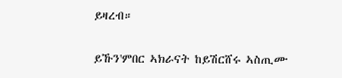ይዛረብ።

ይኹን'ምበር ኣክራናት ከይሽርሸሩ ኣስጢሙ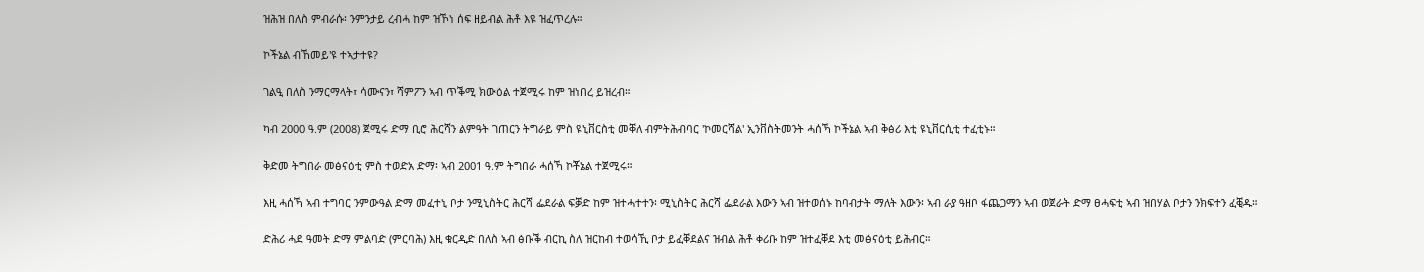ዝሕዝ በለስ ምብራሱ፡ ንምንታይ ረብሓ ከም ዝኾነ ሰፍ ዘይብል ሕቶ እዩ ዝፈጥረሉ።

ኮችኔል ብኸመይ'ዩ ተኣታተዩ?

ገልዒ በለስ ንማርማላት፣ ሳሙናን፣ ሻምፖን ኣብ ጥቕሚ ክውዕል ተጀሚሩ ከም ዝነበረ ይዝረብ።

ካብ 2000 ዓ.ም (2008) ጀሚሩ ድማ ቢሮ ሕርሻን ልምዓት ገጠርን ትግራይ ምስ ዩኒቨርስቲ መቐለ ብምትሕብባር 'ኮመርሻል' ኢንቨስትመንት ሓሰኻ ኮችኔል ኣብ ቅፅሪ እቲ ዩኒቨርሲቲ ተፈቲኑ።

ቅድመ ትግበራ መፅናዕቲ ምስ ተወድአ ድማ፡ ኣብ 2001 ዓ.ም ትግበራ ሓሰኻ ኮቾኔል ተጀሚሩ።

እዚ ሓሰኻ ኣብ ተግባር ንምውዓል ድማ መፈተኒ ቦታ ንሚኒስትር ሕርሻ ፌደራል ፍቓድ ከም ዝተሓተተን፡ ሚኒስትር ሕርሻ ፌደራል እውን ኣብ ዝተወሰኑ ከባብታት ማለት እውን፡ ኣብ ራያ ዓዘቦ ፋጨጋማን ኣብ ወጀራት ድማ ፀሓፍቲ ኣብ ዝበሃል ቦታን ንክፍተን ፈቒዱ።

ድሕሪ ሓደ ዓመት ድማ ምልባድ (ምርባሕ) እዚ ቁርዲድ በለስ ኣብ ፅቡቕ ብርኪ ስለ ዝርከብ ተወሳኺ ቦታ ይፈቐደልና ዝብል ሕቶ ቀሪቡ ከም ዝተፈቐደ እቲ መፅናዕቲ ይሕብር።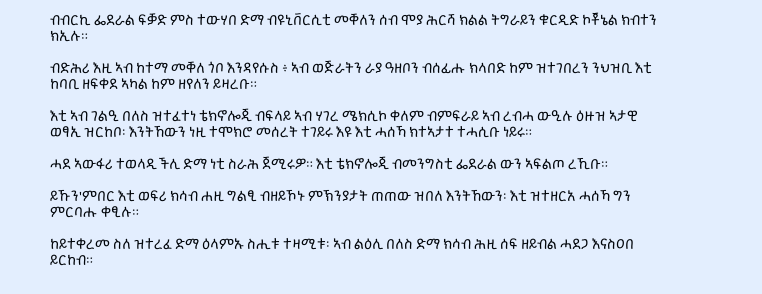ብብርኪ ፌደራል ፍቓድ ምስ ተውሃበ ድማ ብዩኒቨርሲቲ መቐለን ሰብ ሞያ ሕርሻ ክልል ትግራይን ቁርዲድ ኮቾኔል ክብተን ክኢሉ።

ብድሕሪ እዚ ኣብ ከተማ መቐለ ጎቦ እንዳየሱስ ፥ ኣብ ወጅራትን ራያ ዓዘቦን ብሰፊሑ ክላበድ ከም ዝተገበረን ንህዝቢ እቲ ከባቢ ዘፍቀደ ኣካል ከም ዘየለን ይዛረቡ።

እቲ ኣብ ገልዒ በለስ ዝተፈተነ ቴክኖሎጂ ብፍላይ ኣብ ሃገረ ሜክሲኮ ቀለም ብምፍራይ ኣብ ረብሓ ውዒሉ ዕዙዝ ኣታዊ ወፃኢ ዝርከቦ፡ እንትኸውን ነዚ ተሞክሮ መሰረት ተገይሩ እዩ እቲ ሓሰኻ ክተኣታተ ተሓሲቡ ነይሩ።

ሓደ ኣውፋሪ ተወላዲ ችሊ ድማ ነቲ ስራሕ ጀሚሩዎ። እቲ ቴክኖሎጂ ብመንግስቲ ፌደራል ውን ኣፍልጦ ረኺቡ።

ይኹን'ምበር እቲ ወፍሪ ክሳብ ሐዚ ግልፂ ብዘይኾኑ ምኽንያታት ጠጠው ዝበለ እንትኸውን፡ እቲ ዝተዘርአ ሓሰኻ ግን ምርባሑ ቀፂሉ።

ከይተቀረመ ስለ ዝተረፈ ድማ ዕላምኡ ስሒቱ ተዛሚቱ፡ ኣብ ልዕሊ በለስ ድማ ክሳብ ሕዚ ሰፍ ዘይብል ሓደጋ እናስዐበ ይርከብ።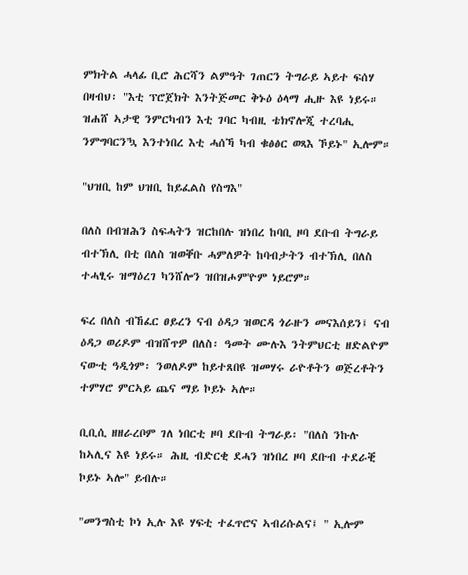ምክትል ሓላፊ ቢሮ ሕርሻን ልምዓት ገጠርን ትግራይ ኣይተ ፍሰሃ በዛብህ፡ "እቲ ፕሮጀክት እንትጅመር ቅኑዕ ዕላማ ሒዙ እዩ ነይሩ። ዝሐሸ ኣታዊ ንምርካብን እቲ ገባር ካብዚ ቴክኖሎጂ ተረባሒ ንምግባርን'ኳ እንተነበረ እቲ ሓሰኻ ካብ ቁፅፅር ወጻእ ኾይኑ" ኢሎም።

"ህዝቢ ከም ህዝቢ ከይፈልስ የስግእ"

በለስ በብዝሕን ስፍሓትን ዝርከበሉ ዝነበረ ከባቢ ዞባ ደቡብ ትግራይ ብተኽሊ በቲ በለስ ዝወቐቡ ሓምለዎት ከባብታትን ብተኽሊ በለስ ተሓፂሩ ዝማዕረገ ካንሸሎን ዝበዝሖም'ዮም ነይሮም።

ፍረ በለስ ብኸፈር ፀይረን ናብ ዕዳጋ ዝወርዳ ጎራዙን መናእሰይን፤ ናብ ዕዳጋ ወሪዶም ብዝሸጥዎ በለስ፡ ዓመት ሙሉእ ንትምህርቲ ዘድልዮም ናውቲ ዓዲጎም፡ ንወለዶም ከይተጸበዩ ዝመሃሩ ራዮቶትን ወጅረቶትን ተምሃሮ ምርኣይ ጨና ማይ ኮይኑ ኣሎ።

ቢቢሲ ዘዘራረቦም ገለ ነበርቲ ዞባ ደቡብ ትግራይ፡ "በለስ ንኩሉ ከኣሊና እዩ ነይሩ። ሕዚ ብድርቂ ደሓን ዝነበረ ዞባ ደቡብ ተደራቒ ኮይኑ ኣሎ" ይብሉ።

"መንግስቲ ኮነ ኢሉ እዩ ሃፍቲ ተፈጥሮና ኣብሪሱልና፤ " ኢሎም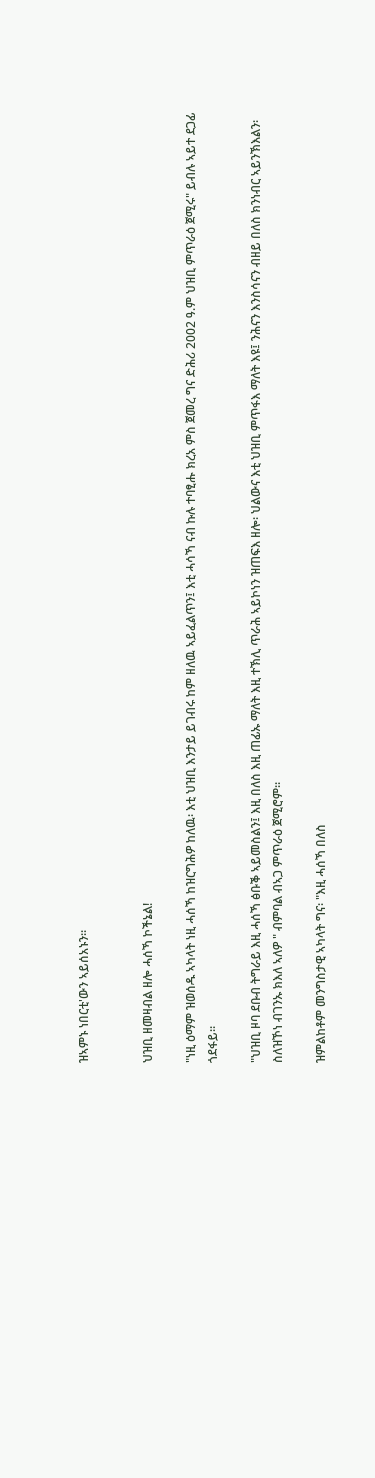ዝኣምኑ ነበርቲ'ውን ኣይሰአኑን።


ህዝቢ ዘመዛብል ዘሎ ሓሰኻ ኮችኔል!

"ነዚ ዕማም ዝወሰዱ ኣካላት ነዚ ሓሰኻ ከዝርግሕዎ ከለዉ፡ እቲ ህዝቢ እንታይ ይገብሩ ከም ዘለዉ ኣይፈልጥን፤ እቲ ሓሳኻ ናብ ኩሉ ተባፂሑ ክረአ ምስ ጀመረ ግና ድሕሪ 2002 ዓ.ም ህዝቢ ምጥራዕ ጀሚሩ" ይብሉ ኣይተ ደጋፊ ጎደፋይ።

"ህዝቢ ዞባ ደቡብ ትግራይ እዚ ሓሰኻ ፅቡቕ ኣይመስልን፤ እዚ በለስ እዚ ጠፊኡ ማለት እዚ ተኽሊ ጥራሕ ኣይኮነን ዝጠፍእ ዘሎ፡ ህልውና እቲ ህዝቢ ምጥፋእ ማለት እዩ፤ ንሕናን እንስሳናን ብዘይ በለስ ክንነብር ኣይንኽእልን፡ ስለዝኾነ ብገንኡ ክእለ ኣለዎ " ብምባል ብኣጋ ምጥራዕ ጀሚሮም።

ዝምልከቶም መንግስታዊ ኣካላት ግና፡ "እዚ ሓሰኻ በለስ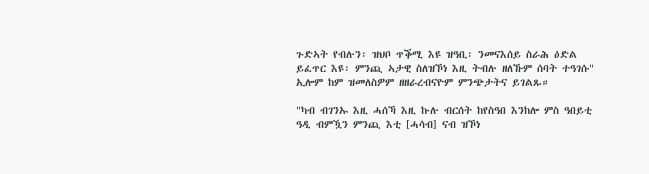ጉድኣት የብሉን፡ ዝህቦ ጥቕሚ እዩ ዝዓቢ፡ ንመናእሰይ ስራሕ ዕድል ይፈጥር እዩ፡ ምንጪ ኣታዊ ስለዝኾነ እዚ ትብሉ ዘለኹም ሰባት ተዓገሱ" ኢሎም ከም ዝመለስዎም ዘዘራረብናዮም ምንጭታትና ይገልጹ።

"ካብ ብገንኡ እዚ ሓሰኻ እዚ ኩሉ ብርሰት ከየስዓበ እንከሎ ምስ ዓበይቲ ዓዲ ብምዃን ምንጪ እቲ [ሓሳብ] ናብ ዝኾነ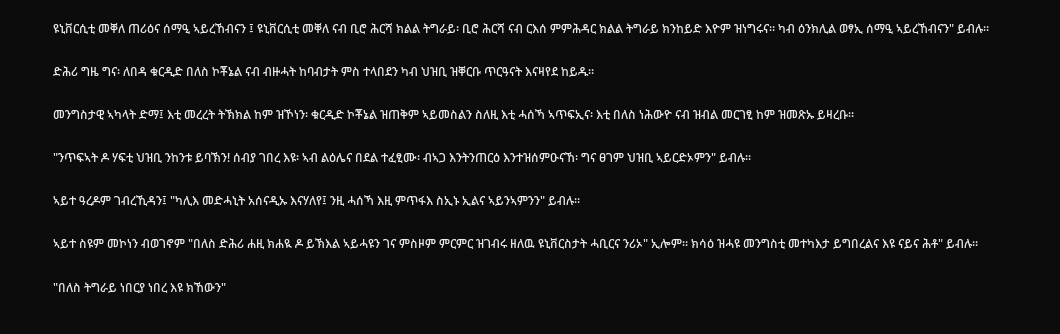ዩኒቨርሲቲ መቐለ ጠሪዕና ሰማዒ ኣይረኸብናን ፤ ዩኒቨርሲቲ መቐለ ናብ ቢሮ ሕርሻ ክልል ትግራይ፡ ቢሮ ሕርሻ ናብ ርእሰ ምምሕዳር ክልል ትግራይ ክንከይድ እዮም ዝነግሩና። ካብ ዕንክሊል ወፃኢ ሰማዒ ኣይረኸብናን" ይብሉ።

ድሕሪ ግዜ ግና፡ ለበዳ ቁርዲድ በለስ ኮቾኔል ናብ ብዙሓት ከባብታት ምስ ተላበደን ካብ ህዝቢ ዝቐርቡ ጥርዓናት እናዛየደ ከይዱ።

መንግስታዊ ኣካላት ድማ፤ እቲ መረረት ትኽክል ከም ዝኾነን፡ ቁርዲድ ኮቾኔል ዝጠቅም ኣይመስልን ስለዚ እቲ ሓሰኻ ኣጥፍኢና፡ እቲ በለስ ነሕውዮ ናብ ዝብል መርገፂ ከም ዝመጽኡ ይዛረቡ።

"ንጥፍኣት ዶ ሃፍቲ ህዝቢ ንከንቱ ይባኽን! ሰብያ ገበረ እዩ፡ ኣብ ልዕሌና በደል ተፈፂሙ፡ ብኣጋ እንትንጠርዕ እንተዝሰምዑናኸ፡ ግና ፀገም ህዝቢ ኣይርድኦምን" ይብሉ።

ኣይተ ዓረዶም ገብረኺዳን፤ "ካሊእ መድሓኒት አሰናዲኡ እናሃለየ፤ ንዚ ሓሰኻ እዚ ምጥፋእ ስኢኑ ኢልና ኣይንኣምንን" ይብሉ።

ኣይተ ስዩም መኮነን ብወገኖም "በለስ ድሕሪ ሐዚ ክሐዪ ዶ ይኽእል ኣይሓዩን ገና ምስዞም ምርምር ዝገብሩ ዘለዉ ዩኒቨርስታት ሓቢርና ንሪኦ" ኢሎም። ክሳዕ ዝሓዩ መንግስቲ መተካእታ ይግበረልና እዩ ናይና ሕቶ" ይብሉ።

"በለስ ትግራይ ነበርያ ነበረ እዩ ክኸውን"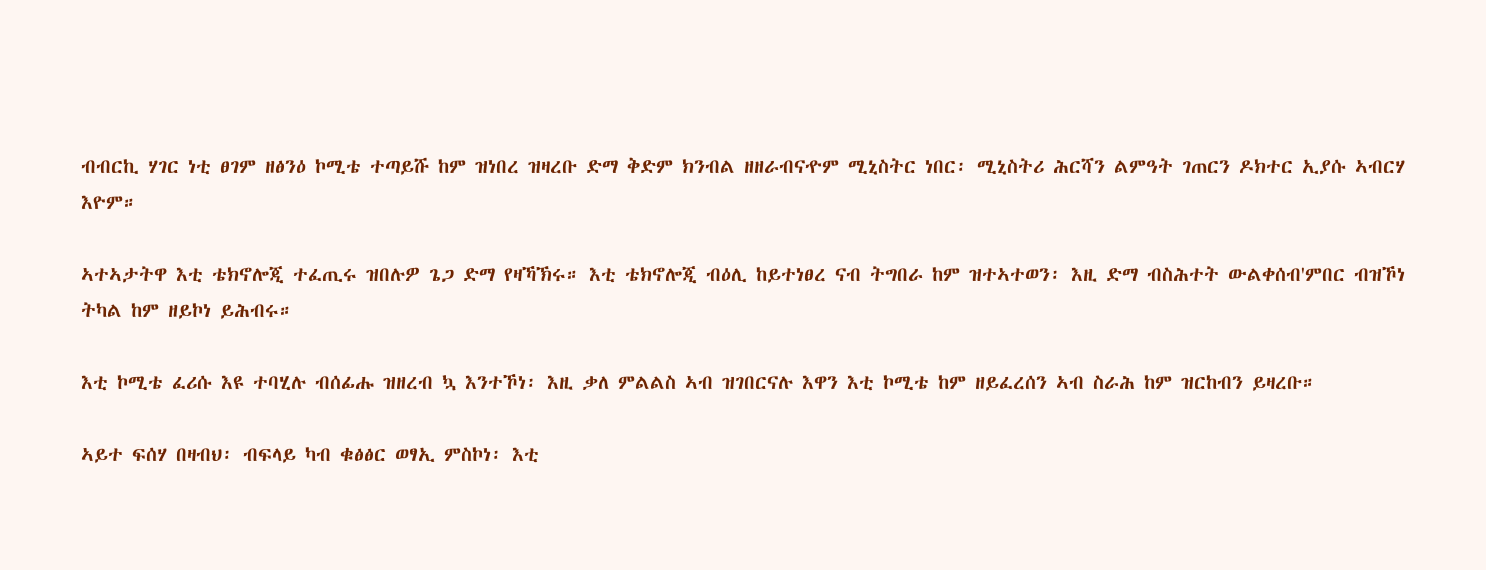ብብርኪ ሃገር ነቲ ፀገም ዘፅንዕ ኮሚቴ ተጣይሹ ከም ዝነበረ ዝዛረቡ ድማ ቅድም ክንብል ዘዘራብናዯም ሚኒስትር ነበር፡ ሚኒስትሪ ሕርሻን ልምዓት ገጠርን ዶክተር ኢያሱ ኣብርሃ እዮም።

ኣተኣታትዋ እቲ ቴክኖሎጂ ተፈጢሩ ዝበሉዎ ጌጋ ድማ የዛኻኽሩ። እቲ ቴክኖሎጂ ብዕሊ ከይተነፀረ ናብ ትግበራ ከም ዝተኣተወን፡ እዚ ድማ ብስሕተት ውልቀሰብ'ምበር ብዝኾነ ትካል ከም ዘይኮነ ይሕብሩ።

እቲ ኮሚቴ ፈሪሱ እዩ ተባሂሉ ብሰፊሑ ዝዘረብ ኳ እንተኾነ፡ እዚ ቃለ ምልልስ ኣብ ዝገበርናሉ እዋን እቲ ኮሚቴ ከም ዘይፈረሰን ኣብ ስራሕ ከም ዝርከብን ይዛረቡ።

ኣይተ ፍሰሃ በዛብህ፡ ብፍላይ ካብ ቁፅፅር ወፃኢ ምስኮነ፡ እቲ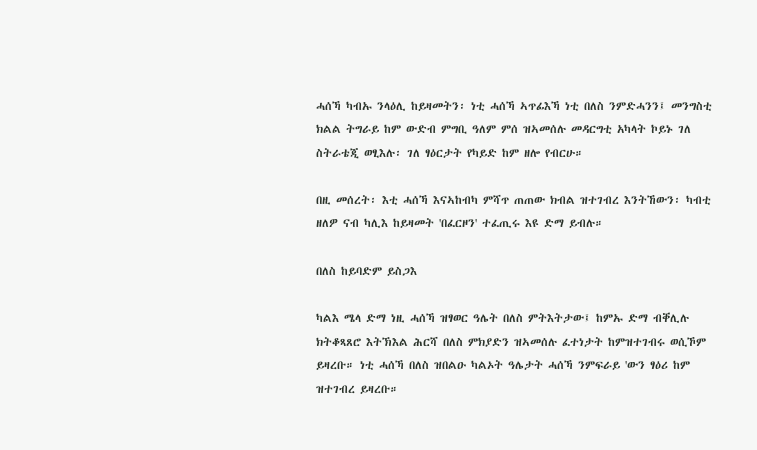ሓሰኻ ካብኡ ንላዕሊ ከይዛመትን፡ ነቲ ሓሰኻ ኣጥፊእኻ ነቲ በለስ ንምድሓንን፤ መንግስቲ ክልል ትግራይ ከም ውድብ ምግቢ ዓለም ምሰ ዝኣመሰሉ መዳርግቲ አካላት ኮይኑ ገለ ስትራቴጂ ወፂእሉ፡ ገለ ፃዕርታት የካይድ ከም ዘሎ የብርሁ።

በዚ መሰረት፡ እቲ ሓሰኻ እናኣከብካ ምሻጥ ጠጠው ክብል ዝተገብረ እንትኸውን፡ ካብቲ ዘለዎ ናብ ካሊእ ከይዛመት 'በፈርዞን' ተፈጢሩ እዩ ድማ ይብሉ።

በለስ ከይባድም ይስጋእ

ካልእ ሜላ ድማ ነዚ ሓሰኻ ዝፃወር ዓሌት በለስ ምትእትታው፤ ከምኡ ድማ ብቐሊሉ ክትቆጻጸሮ እትኽእል ሕርሻ በለስ ምክያድን ዝኣመሰሉ ፈተነታት ከምዝተገብሩ ወሲኾም ይዛረቡ። ነቲ ሓሰኻ በለስ ዝበልዑ ካልኦት ዓሌታት ሓሰኻ ንምፍራይ 'ውን ፃዕሪ ከም ዝተገብረ ይዛረቡ።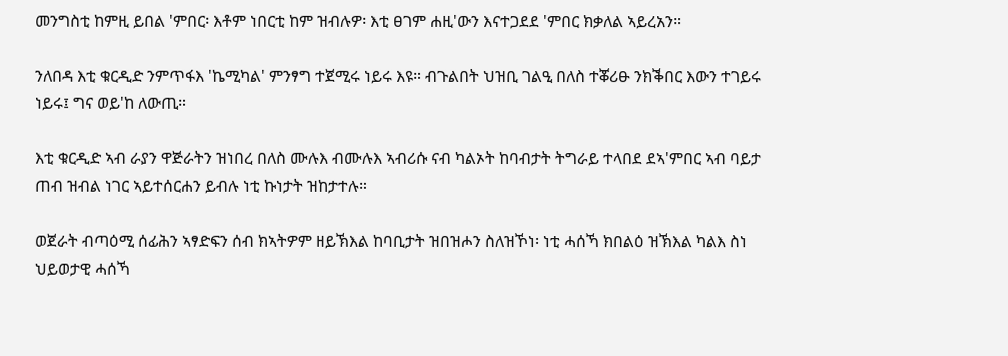መንግስቲ ከምዚ ይበል 'ምበር፡ እቶም ነበርቲ ከም ዝብሉዎ፡ እቲ ፀገም ሐዚ'ውን እናተጋደደ 'ምበር ክቃለል ኣይረአን።

ንለበዳ እቲ ቁርዲድ ንምጥፋእ 'ኬሚካል' ምንፃግ ተጀሚሩ ነይሩ እዩ። ብጉልበት ህዝቢ ገልዒ በለስ ተቖሪፁ ንክቕበር እውን ተገይሩ ነይሩ፤ ግና ወይ'ከ ለውጢ።

እቲ ቁርዲድ ኣብ ራያን ዋጅራትን ዝነበረ በለስ ሙሉእ ብሙሉእ ኣብሪሱ ናብ ካልኦት ከባብታት ትግራይ ተላበደ ደኣ'ምበር ኣብ ባይታ ጠብ ዝብል ነገር ኣይተሰርሐን ይብሉ ነቲ ኩነታት ዝከታተሉ።

ወጀራት ብጣዕሚ ሰፊሕን ኣፃድፍን ሰብ ክኣትዎም ዘይኽእል ከባቢታት ዝበዝሖን ስለዝኾነ፡ ነቲ ሓሰኻ ክበልዕ ዝኽእል ካልእ ስነ ህይወታዊ ሓሰኻ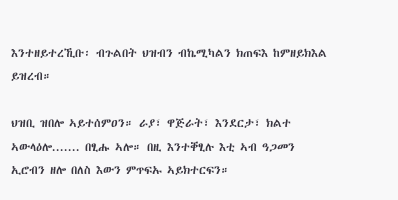እንተዘይተረኺቡ፡ ብጉልበት ህዝብን ብኬሚካልን ክጠፍእ ከምዘይክእል ይዝረብ።

ህዝቢ ዝበሎ ኣይተሰምዐን። ራያ፣ ዋጅራት፣ እንደርታ፣ ክልተ ኣውላዕሎ....... በፂሑ ኣሎ። በዚ እንተቐፂሉ እቲ ኣብ ዓጋመን ኢሮብን ዘሎ በለስ እውን ምጥፍኡ ኣይክተርፍን።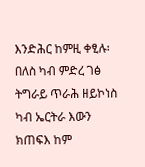እንድሕር ከምዚ ቀፂሉ፡ በለስ ካብ ምድረ ገፅ ትግራይ ጥራሕ ዘይኮነስ ካብ ኤርትራ እውን ክጠፍእ ከም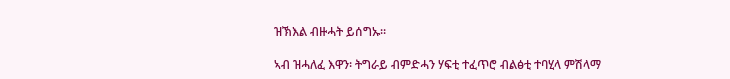ዝኽእል ብዙሓት ይሰግኡ።

ኣብ ዝሓለፈ እዋን፡ ትግራይ ብምድሓን ሃፍቲ ተፈጥሮ ብልፅቲ ተባሂላ ምሽላማ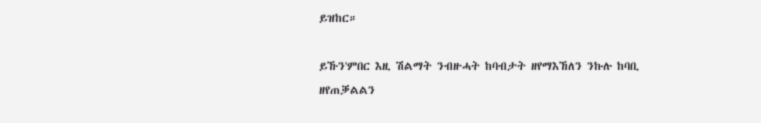ይዝከር።

ይኹን'ምበር እዚ ሽልማት ንብዙሓት ከባብታት ዘየማእኸለን ንኩሉ ከባቢ ዘየጠቓልልን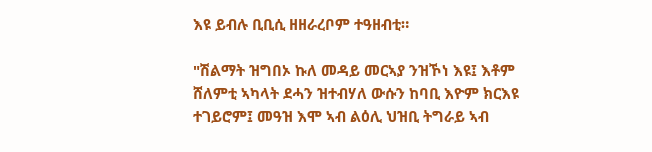እዩ ይብሉ ቢቢሲ ዘዘራረቦም ተዓዘብቲ።

"ሽልማት ዝግበኦ ኩለ መዳይ መርኣያ ንዝኾነ እዩ፤ እቶም ሸለምቲ ኣካላት ደሓን ዝተብሃለ ውሱን ከባቢ እዮም ክርእዩ ተገይሮም፤ መዓዝ እሞ ኣብ ልዕሊ ህዝቢ ትግራይ ኣብ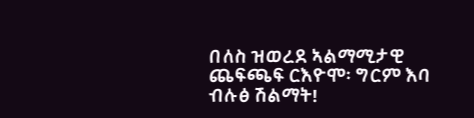በለስ ዝወረደ ኣልማሚታዊ ጨፍጫፍ ርእዮሞ፡ ግርም እባ ብሉፅ ሽልማት!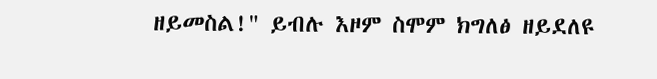ዘይመስል!" ይብሉ እዞም ስሞም ክግለፅ ዘይደለዩ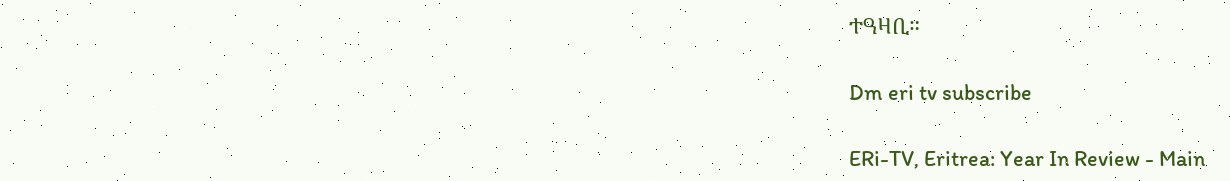ተዓዛቢ።

Dm eri tv subscribe

ERi-TV, Eritrea: Year In Review - Main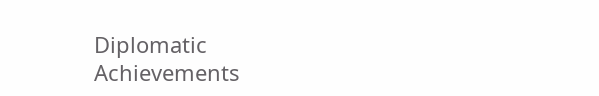Diplomatic Achievements